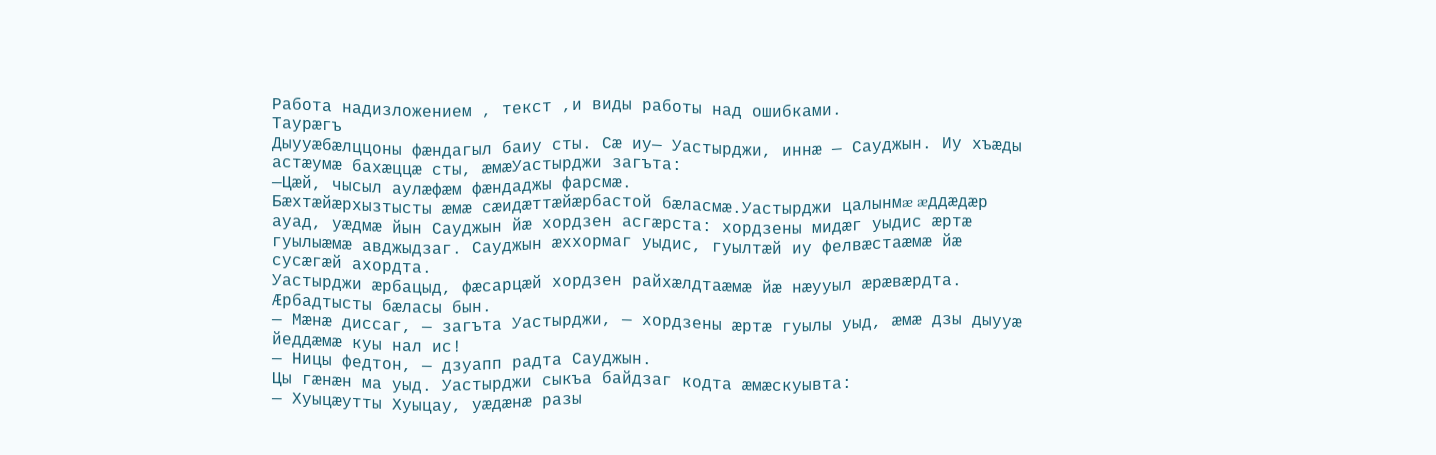Работа надизложением , текст ,и виды работы над ошибками.
Таурæгъ
Дыууæбæлццоны фæндагыл баиу сты. Сæ иу— Уастырджи, иннæ — Сауджын. Иу хъæды астæумæ бахæццæ сты, æмæУастырджи загъта:
—Цæй, чысыл аулæфæм фæндаджы фарсмæ.
Бæхтæйæрхызтысты æмæ сæидæттæйæрбастой бæласмæ.Уастырджи цалынмæ æддæдæр ауад, уæдмæ йын Сауджын йæ хордзен асгæрста: хордзены мидæг уыдис æртæ гуылыæмæ авджыдзаг. Сауджын æххормаг уыдис, гуылтæй иу фелвæстаæмæ йæ сусæгæй ахордта.
Уастырджи æрбацыд, фæсарцæй хордзен райхæлдтаæмæ йæ нæууыл æрæвæрдта. Æрбадтысты бæласы бын.
— Мæнæ диссаг, — загъта Уастырджи, — хордзены æртæ гуылы уыд, æмæ дзы дыууæ йеддæмæ куы нал ис!
— Ницы федтон, — дзуапп радта Сауджын.
Цы гæнæн ма уыд. Уастырджи сыкъа байдзаг кодта æмæскуывта:
— Хуыцæутты Хуыцау, уæдæнæ разы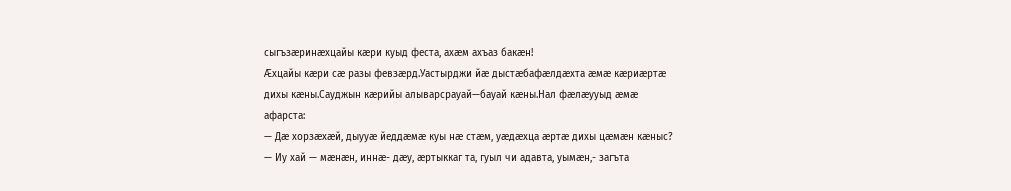сыгъзæринæхцайы кæри куыд феста, ахæм ахъаз бакæн!
Æхцайы кæри сæ разы февзæрд.Уастырджи йæ дыстæбафæлдæхта æмæ кæриæртæ дихы кæны.Сауджын кæрийы алыварсрауай—бауай кæны.Нал фæлæууыд æмæ афарста:
— Дæ хорзæхæй, дыууæ йеддæмæ куы нæ стæм, уæдæхца æртæ дихы цæмæн кæныс?
— Иу хай — мæнæн, иннæ- дæу, æртыккаг та, гуыл чи адавта, уымæн,- загъта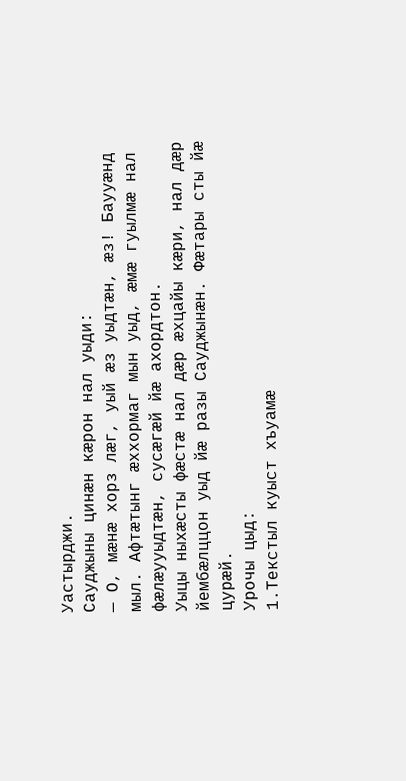Уастырджи.
Сауджыны цинæн кæрон нал уыди:
— О, мæнæ хорз лæг, уый æз уыдтæн, æз! Баууæнд мыл. Афтæтынг æххормаг мын уыд, æмæ гуылмæ нал фæлæууыдтæн, сусæгæй йæ ахордтон.
Уыцы ныхæсты фæстæ нал дæр æхцайы кæри, нал дæр йембæлццон уыд йæ разы Сауджынæн. Фæтары сты йæ цурæй.
Урочы цыд:
1.Текстыл куыст хъуамæ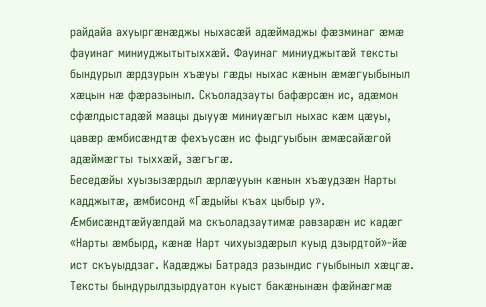райдайа ахуыргæнæджы ныхасæй адæймаджы фæзминаг æмæ фауинаг миниуджытытыххæй. Фауинаг миниуджытæй тексты бындурыл æрдзурын хъæуы гæды ныхас кæнын æмæгуыбыныл хæцын нæ фæразыныл. Скъоладзауты бафæрсæн ис, адæмон сфæлдыстадæй маацы дыууæ миниуæгыл ныхас кæм цæуы, цавæр æмбисæндтæ фехъусæн ис фыдгуыбын æмæсайæгой адæймæгты тыххæй, зæгъгæ.
Беседæйы хуызызæрдыл æрлæууын кæнын хъæудзæн Нарты кадджытæ, æмбисонд «Гæдыйы къах цыбыр у». Æмбисæндтæйуæлдай ма скъоладзаутимæ равзарæн ис кадæг «Нарты æмбырд, кæнæ Нарт чихуыздæрыл куыд дзырдтой»-йæ ист скъуыддзаг. Кадæджы Батрадз разындис гуыбыныл хæцгæ.
Тексты бындурылдзырдуатон куыст бакæнынæн фæйнæгмæ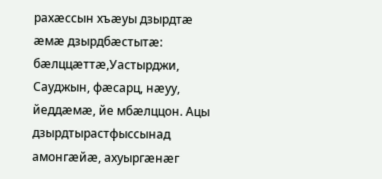рахæссын хъæуы дзырдтæ æмæ дзырдбæстытæ: бæлццæттæ,Уастырджи, Сауджын, фæсарц, нæуу, йеддæмæ, йе мбæлццон. Ацы дзырдтырастфыссынад амонгæйæ, ахуыргæнæг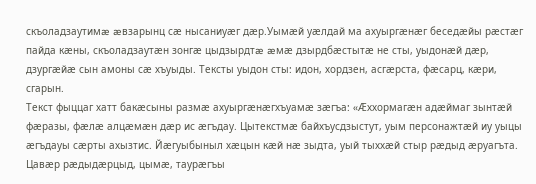скъоладзаутимæ æвзарынц сæ нысаниуæг дæр.Уымæй уæлдай ма ахуыргæнæг беседæйы рæстæг пайда кæны, скъоладзаутæн зонгæ цыдзырдтæ æмæ дзырдбæстытæ не сты, уыдонæй дæр, дзургæйæ сын амоны сæ хъуыды. Тексты уыдон сты: идон, хордзен, асгæрста, фæсарц, кæри, сгарын.
Текст фыццаг хатт бакæсыны размæ ахуыргæнæгхъуамæ зæгъа: «Æххормагæн адæймаг зынтæй фæразы, фæлæ алцæмæн дæр ис æгъдау. Цытекстмæ байхъусдзыстут, уым персонажтæй иу уыцы æгъдауы сæрты ахызтис. Йæгуыбыныл хæцын кæй нæ зыдта, уый тыххæй стыр рæдыд æруагъта. Цавæр рæдыдæрцыд, цымæ, таурæгъы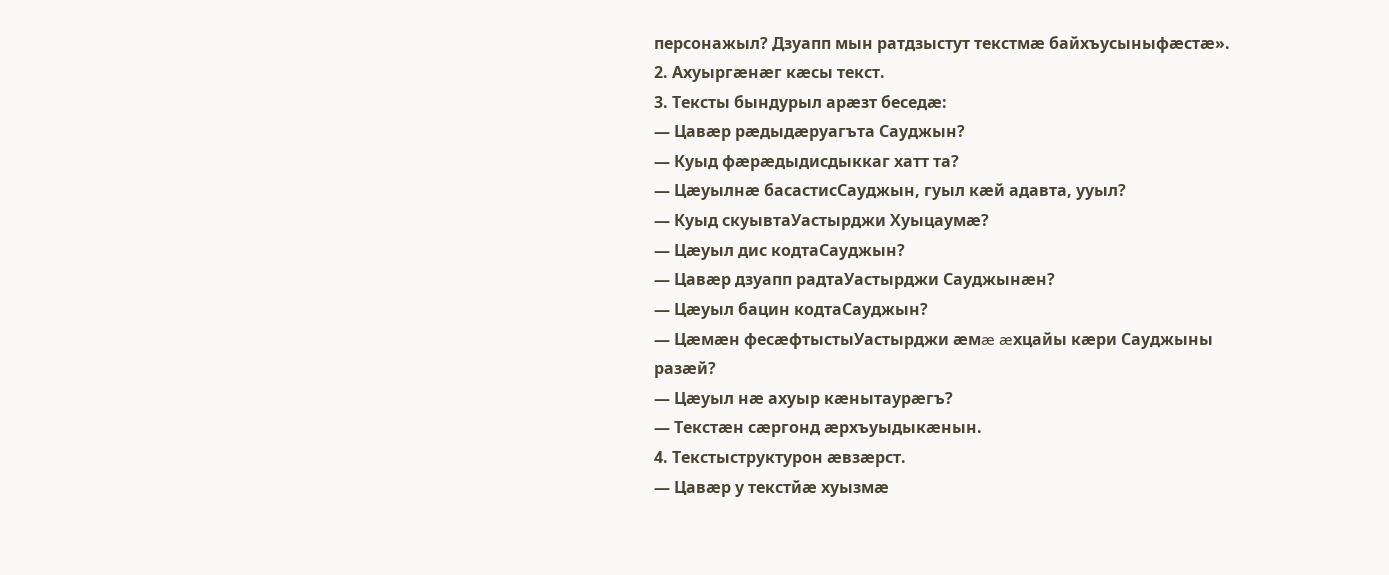персонажыл? Дзуапп мын ратдзыстут текстмæ байхъусыныфæстæ».
2. Ахуыргæнæг кæсы текст.
3. Тексты бындурыл арæзт беседæ:
— Цавæр рæдыдæруагъта Сауджын?
— Куыд фæрæдыдисдыккаг хатт та?
— Цæуылнæ басастисСауджын, гуыл кæй адавта, ууыл?
— Куыд скуывтаУастырджи Хуыцаумæ?
— Цæуыл дис кодтаСауджын?
— Цавæр дзуапп радтаУастырджи Сауджынæн?
— Цæуыл бацин кодтаСауджын?
— Цæмæн фесæфтыстыУастырджи æмæ æхцайы кæри Сауджыны разæй?
— Цæуыл нæ ахуыр кæнытаурæгъ?
— Текстæн сæргонд æрхъуыдыкæнын.
4. Текстыструктурон æвзæрст.
— Цавæр у текстйæ хуызмæ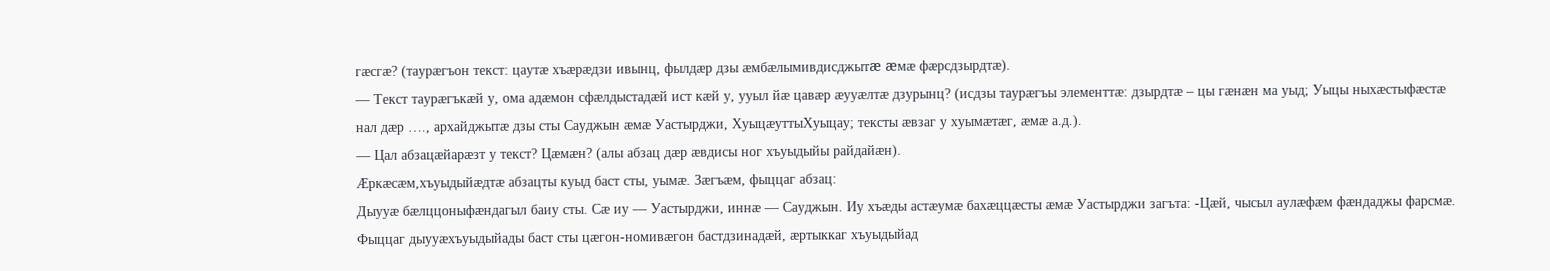гæсгæ? (таурæгъон текст: цаутæ хъæрæдзи ивынц, фылдæр дзы æмбæлымивдисджытæ æмæ фæрсдзырдтæ).
— Текст таурæгъкæй у, ома адæмон сфæлдыстадæй ист кæй у, ууыл йæ цавæр æууæлтæ дзурынц? (исдзы таурæгъы элементтæ: дзырдтæ – цы гæнæн ма уыд; Уыцы ныхæстыфæстæ нал дæр …., архайджытæ дзы сты Сауджын æмæ Уастырджи, ХуыцæуттыХуыцау; тексты æвзаг у хуымæтæг, æмæ а.д.).
— Цал абзацæйарæзт у текст? Цæмæн? (алы абзац дæр æвдисы ног хъуыдыйы райдайæн).
Æркæсæм,хъуыдыйæдтæ абзацты куыд баст сты, уымæ. Зæгъæм, фыццаг абзац:
Дыууæ бæлццоныфæндагыл баиу сты. Сæ иу — Уастырджи, иннæ — Сауджын. Иу хъæды астæумæ бахæццæсты æмæ Уастырджи загъта: -Цæй, чысыл аулæфæм фæндаджы фарсмæ.
Фыццаг дыууæхъуыдыйады баст сты цæгон-номивæгон бастдзинадæй, æртыккаг хъуыдыйад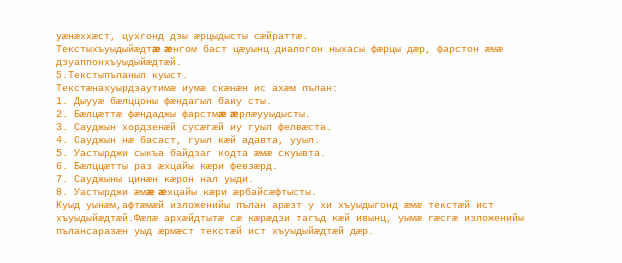уæнæххæст, цухгонд дзы æрцыдысты сæйраттæ.
Текстыхъуыдыйæдтæ æнгом баст цæуынц диалогон ныхасы фæрцы дæр, фарстон æмæ дзуаппонхъуыдыйæдтæй.
5.Текстыпъланыл куыст.
Текстæнахуырдзаутимæ иумæ скæнæн ис ахæм пълан:
1. Дыууæ бæлццоны фæндагыл баиу сты.
2. Бæлцæттæ фæндаджы фарстмæ æрлæууыдысты.
3. Сауджын хордзенæй сусæгæй иу гуыл фелвæста.
4. Сауджын нæ басаст, гуыл кæй адавта, ууыл.
5. Уастырджи сыкъа байдзаг кодта æмæ скуывта.
6. Бæлццæтты раз æхцайы кæри февзæрд.
7. Сауджыны цинæн кæрон нал уыди.
8. Уастырджи æмæ æхцайы кæри æрбайсæфтысты.
Куыд уынæм,афтæмæй изложенийы пълан арæзт у хи хъуыдыгонд æмæ текстæй ист хъуыдыйæдтæй.Фæлæ архæйдтытæ сæ кæрæдзи тагъд кæй ивынц, уымæ гæсгæ изложенийы пълансаразæн уыд æрмæст текстæй ист хъуыдыйæдтæй дæр.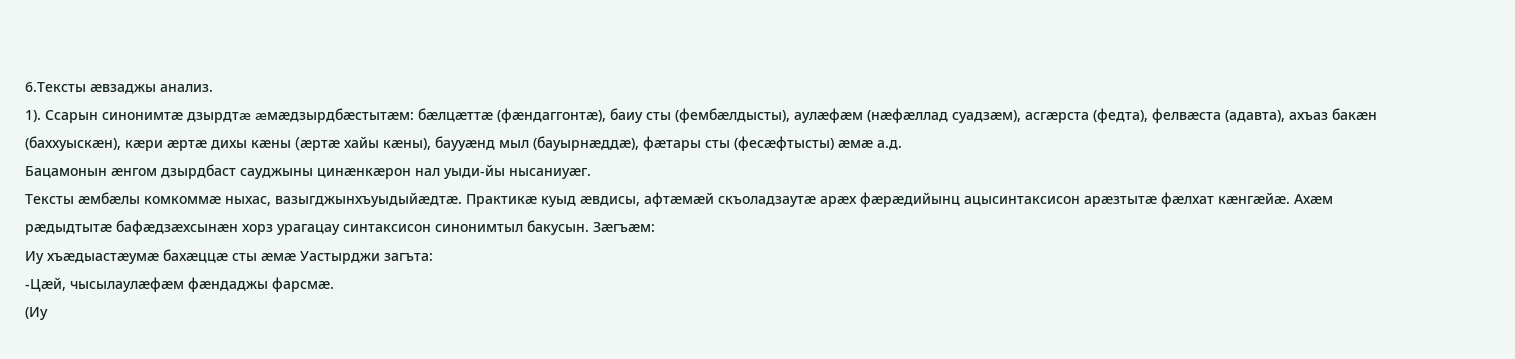6.Тексты æвзаджы анализ.
1). Ссарын синонимтæ дзырдтæ æмæдзырдбæстытæм: бæлцæттæ (фæндаггонтæ), баиу сты (фембæлдысты), аулæфæм (нæфæллад суадзæм), асгæрста (федта), фелвæста (адавта), ахъаз бакæн (баххуыскæн), кæри æртæ дихы кæны (æртæ хайы кæны), баууæнд мыл (бауырнæддæ), фæтары сты (фесæфтысты) æмæ а.д.
Бацамонын æнгом дзырдбаст сауджыны цинæнкæрон нал уыди-йы нысаниуæг.
Тексты æмбæлы комкоммæ ныхас, вазыгджынхъуыдыйæдтæ. Практикæ куыд æвдисы, афтæмæй скъоладзаутæ арæх фæрæдийынц ацысинтаксисон арæзтытæ фæлхат кæнгæйæ. Ахæм рæдыдтытæ бафæдзæхсынæн хорз урагацау синтаксисон синонимтыл бакусын. Зæгъæм:
Иу хъæдыастæумæ бахæццæ сты æмæ Уастырджи загъта:
-Цæй, чысылаулæфæм фæндаджы фарсмæ.
(Иу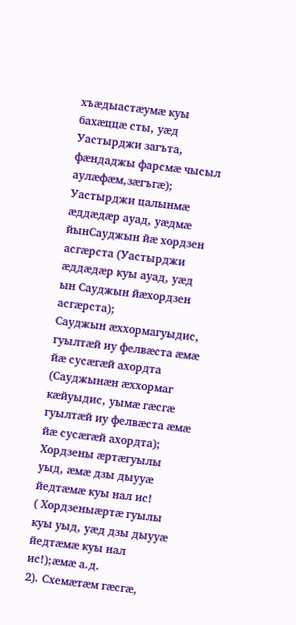хъæдыастæумæ куы бахæццæ сты, уæд Уастырджи загъта, фæндаджы фарсмæ чысыл аулæфæм,зæгъгæ);
Уастырджи цалынмæ æддæдæр ауад, уæдмæ йынСауджын йæ хордзен асгæрста (Уастырджи æддæдæр куы ауад, уæд ын Сауджын йæхордзен асгæрста);
Сауджын æххормагуыдис, гуылтæй иу фелвæста æмæ йæ сусæгæй ахордта (Сауджынæн æххормаг кæйуыдис, уымæ гæсгæ гуылтæй иу фелвæста æмæ йæ сусæгæй ахордта);
Хордзены æртæгуылы уыд, æмæ дзы дыууæ йедтæмæ куы нал ис!
( Хордзеныæртæ гуылы куы уыд, уæд дзы дыууæ йедтæмæ куы нал ис!);æмæ а.д.
2). Схемæтæм гæсгæ,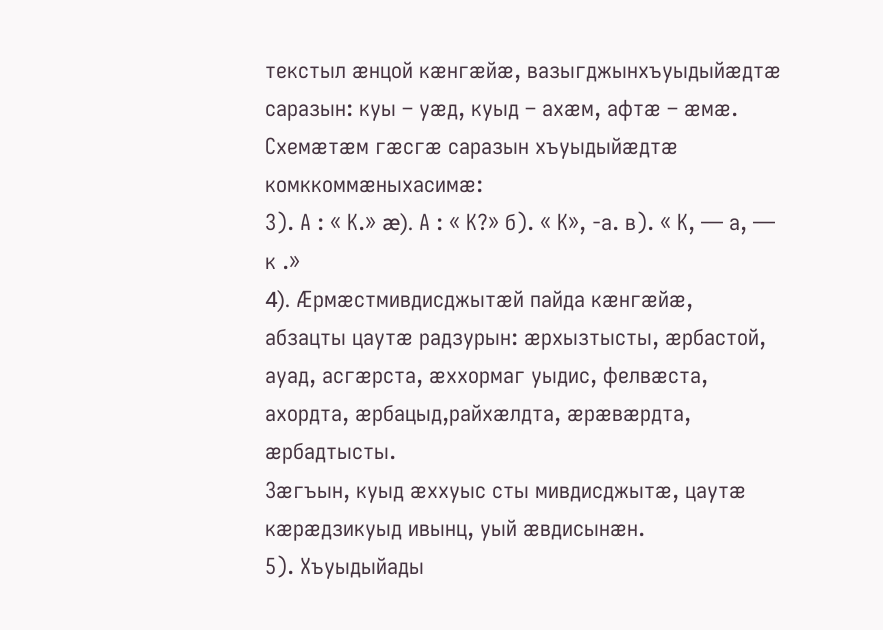текстыл æнцой кæнгæйæ, вазыгджынхъуыдыйæдтæ саразын: куы – уæд, куыд – ахæм, афтæ – æмæ.
Схемæтæм гæсгæ саразын хъуыдыйæдтæ комккоммæныхасимæ:
3). А : « К.» æ). А : « К?» б). « К», -а. в). « К, — а, — к .»
4). Æрмæстмивдисджытæй пайда кæнгæйæ, абзацты цаутæ радзурын: æрхызтысты, æрбастой, ауад, асгæрста, æххормаг уыдис, фелвæста, ахордта, æрбацыд,райхæлдта, æрæвæрдта, æрбадтысты.
Зæгъын, куыд æххуыс сты мивдисджытæ, цаутæ кæрæдзикуыд ивынц, уый æвдисынæн.
5). Хъуыдыйады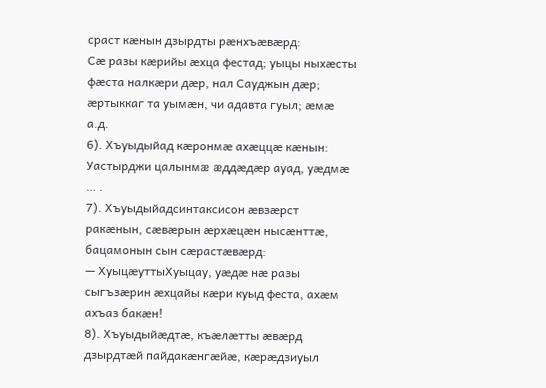сраст кæнын дзырдты рæнхъæвæрд:
Сæ разы кæрийы æхца фестад; уыцы ныхæсты фæста налкæри дæр, нал Сауджын дæр; æртыккаг та уымæн, чи адавта гуыл; æмæ а.д.
6). Хъуыдыйад кæронмæ ахæццæ кæнын:
Уастырджи цалынмæ æддæдæр ауад, уæдмæ … .
7). Хъуыдыйадсинтаксисон æвзæрст ракæнын, сæвæрын æрхæцæн нысæнттæ, бацамонын сын сæрастæвæрд:
— ХуыцæуттыХуыцау, уæдæ нæ разы сыгъзæрин æхцайы кæри куыд феста, ахæм ахъаз бакæн!
8). Хъуыдыйæдтæ, къæлæтты æвæрд дзырдтæй пайдакæнгæйæ, кæрæдзиуыл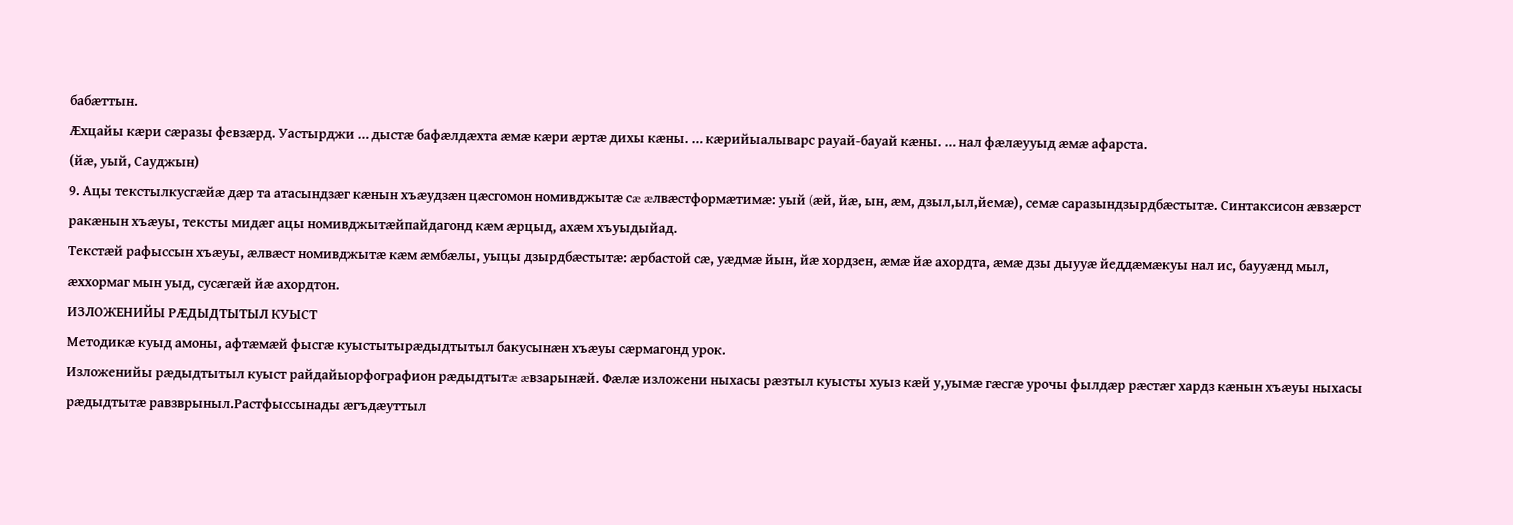бабæттын.
Æхцайы кæри сæразы февзæрд. Уастырджи … дыстæ бафæлдæхта æмæ кæри æртæ дихы кæны. … кæрийыалыварс рауай-бауай кæны. … нал фæлæууыд æмæ афарста.
(йæ, уый, Сауджын)
9. Ацы текстылкусгæйæ дæр та атасындзæг кæнын хъæудзæн цæсгомон номивджытæ сæ æлвæстформæтимæ: уый (æй, йæ, ын, æм, дзыл,ыл,йемæ), семæ саразындзырдбæстытæ. Синтаксисон æвзæрст ракæнын хъæуы, тексты мидæг ацы номивджытæйпайдагонд кæм æрцыд, ахæм хъуыдыйад.
Текстæй рафыссын хъæуы, æлвæст номивджытæ кæм æмбæлы, уыцы дзырдбæстытæ: æрбастой сæ, уæдмæ йын, йæ хордзен, æмæ йæ ахордта, æмæ дзы дыууæ йеддæмæкуы нал ис, баууæнд мыл, æххормаг мын уыд, сусæгæй йæ ахордтон.
ИЗЛОЖЕНИЙЫ РÆДЫДТЫТЫЛ КУЫСТ
Методикæ куыд амоны, афтæмæй фысгæ куыстытырæдыдтытыл бакусынæн хъæуы сæрмагонд урок.
Изложенийы рæдыдтытыл куыст райдайыорфографион рæдыдтытæ æвзарынæй. Фæлæ изложени ныхасы рæзтыл куысты хуыз кæй у,уымæ гæсгæ урочы фылдæр рæстæг хардз кæнын хъæуы ныхасы рæдыдтытæ равзврыныл.Растфыссынады æгъдæуттыл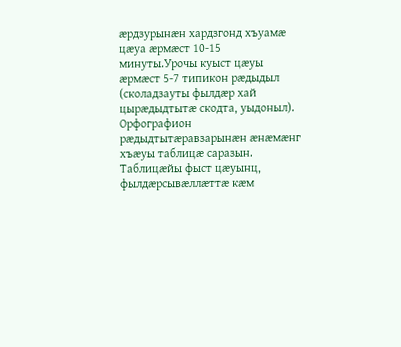æрдзурынæн хардзгонд хъуамæ цæуа æрмæст 10-15 минуты.Урочы куыст цæуы æрмæст 5-7 типикон рæдыдыл (сколадзауты фылдæр хай цырæдыдтытæ скодта, уыдоныл).
Орфографион рæдыдтытæравзарынæн æнæмæнг хъæуы таблицæ саразын. Таблицæйы фыст цæуынц, фылдæрсывæллæттæ кæм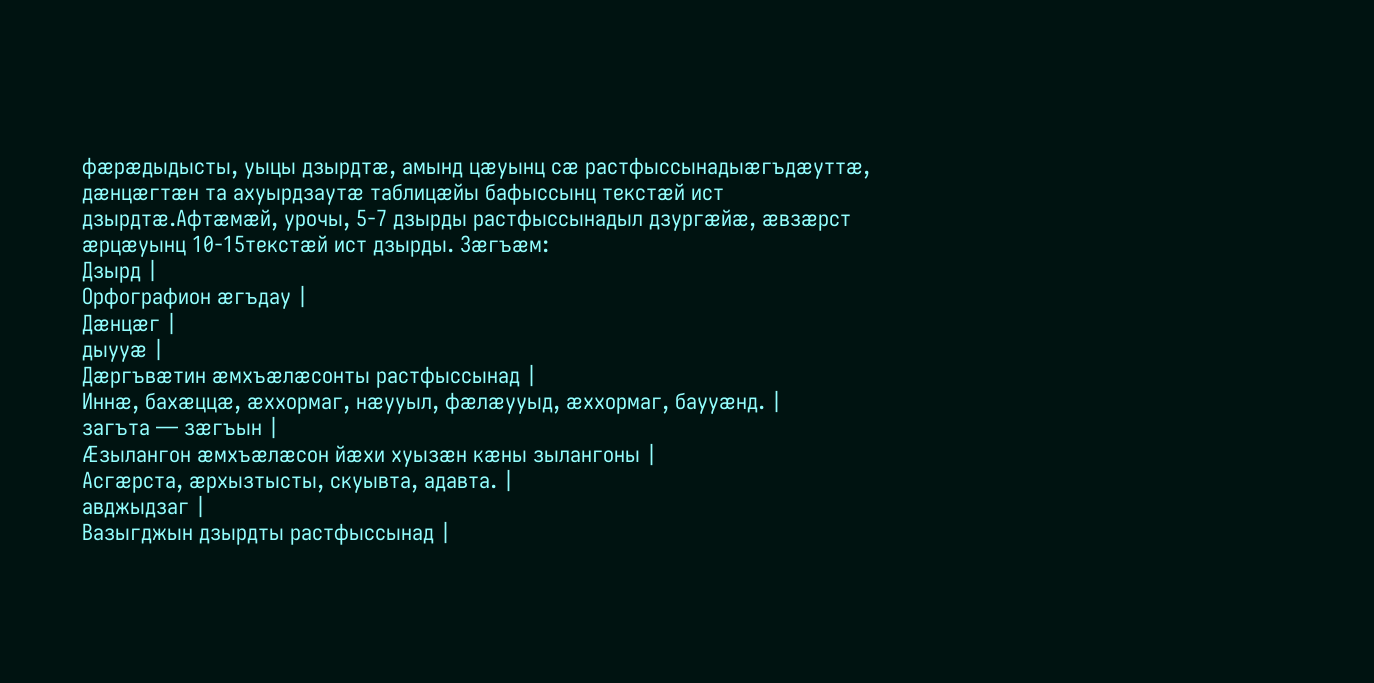фæрæдыдысты, уыцы дзырдтæ, амынд цæуынц сæ растфыссынадыæгъдæуттæ, дæнцæгтæн та ахуырдзаутæ таблицæйы бафыссынц текстæй ист дзырдтæ.Афтæмæй, урочы, 5-7 дзырды растфыссынадыл дзургæйæ, æвзæрст æрцæуынц 10-15текстæй ист дзырды. Зæгъæм:
Дзырд |
Орфографион æгъдау |
Дæнцæг |
дыууæ |
Дæргъвæтин æмхъæлæсонты растфыссынад |
Иннæ, бахæццæ, æххормаг, нæууыл, фæлæууыд, æххормаг, баууæнд. |
загъта — зæгъын |
Æзылангон æмхъæлæсон йæхи хуызæн кæны зылангоны |
Асгæрста, æрхызтысты, скуывта, адавта. |
авджыдзаг |
Вазыгджын дзырдты растфыссынад |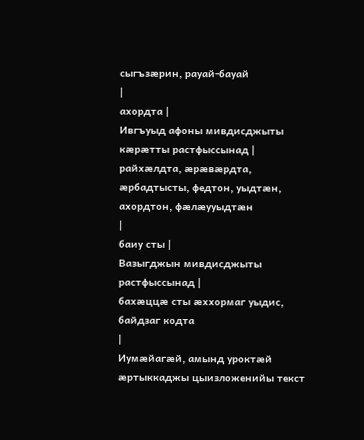сыгъзæрин, рауай-бауай
|
ахордта |
Ивгъуыд афоны мивдисджыты кæрæтты растфыссынад |
райхæлдта, æрæвæрдта, æрбадтысты, федтон, уыдтæн, ахордтон, фæлæууыдтæн
|
баиу сты |
Вазыгджын мивдисджыты растфыссынад |
бахæццæ сты æххормаг уыдис, байдзаг кодта
|
Иумæйагæй, амынд уроктæй æртыккаджы цыизложенийы текст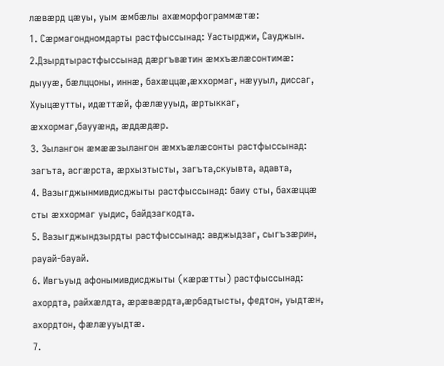лæвæрд цæуы, уым æмбæлы ахæморфограммæтæ:
1. Сæрмагондномдарты растфыссынад: Уастырджи, Сауджын.
2.Дзырдтырастфыссынад дæргъвæтин æмхъæлæсонтимæ: дыууæ, бæлццоны, иннæ, бахæццæ,æххормаг, нæууыл, диссаг, Хуыцæутты, идæттæй, фæлæууыд, æртыккаг, æххормаг,баууæнд, æддæдæр.
3. Зылангон æмææзылангон æмхъæлæсонты растфыссынад: загъта, асгæрста, æрхызтысты, загъта,скуывта, адавта,
4. Вазыгджынмивдисджыты растфыссынад: баиу сты, бахæццæ сты æххормаг уыдис, байдзагкодта.
5. Вазыгджындзырдты растфыссынад: авджыдзаг, сыгъзæрин, рауай-бауай.
6. Ивгъуыд афонымивдисджыты (кæрæтты) растфыссынад: ахордта, райхæлдта, æрæвæрдта,æрбадтысты, федтон, уыдтæн, ахордтон, фæлæууыдтæ.
7.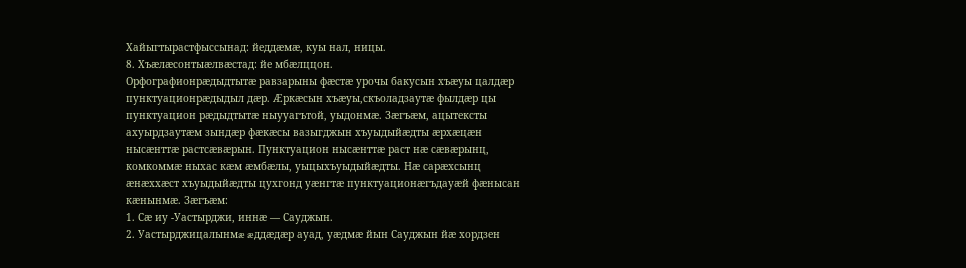Хайыгтырастфыссынад: йеддæмæ, куы нал, ницы.
8. Хъæлæсонтыæлвæстад: йе мбæлццон.
Орфографионрæдыдтытæ равзарыны фæстæ урочы бакусын хъæуы цалдæр пунктуационрæдыдыл дæр. Æркæсын хъæуы,скъоладзаутæ фылдæр цы пунктуацион рæдыдтытæ ныууагътой, уыдонмæ. Зæгъæм, ацытексты ахуырдзаутæм зындæр фæкæсы вазыгджын хъуыдыйæдты æрхæцæн нысæнттæ растсæвæрын. Пунктуацион нысæнттæ раст нæ сæвæрынц, комкоммæ ныхас кæм æмбæлы, уыцыхъуыдыйæдты. Нæ сарæхсынц æнæххæст хъуыдыйæдты цухгонд уæнгтæ пунктуационæгъдауæй фæнысан кæнынмæ. Зæгъæм:
1. Сæ иу -Уастырджи, иннæ — Сауджын.
2. Уастырджицалынмæ æддæдæр ауад, уæдмæ йын Сауджын йæ хордзен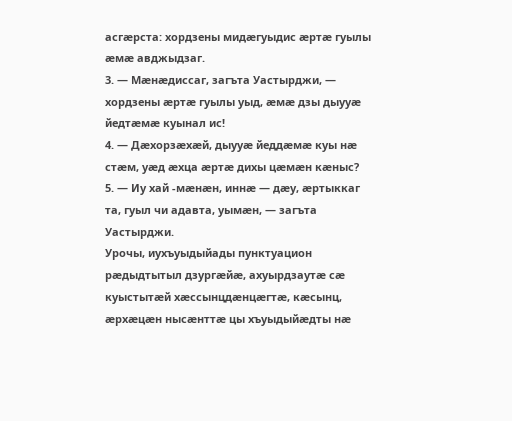асгæрста: хордзены мидæгуыдис æртæ гуылы æмæ авджыдзаг.
3. — Мæнæдиссаг, загъта Уастырджи, — хордзены æртæ гуылы уыд, æмæ дзы дыууæ йедтæмæ куынал ис!
4. — Дæхорзæхæй, дыууæ йеддæмæ куы нæ стæм, уæд æхца æртæ дихы цæмæн кæныс?
5. — Иу хай -мæнæн, иннæ — дæу, æртыккаг та, гуыл чи адавта, уымæн, — загъта Уастырджи.
Урочы, иухъуыдыйады пунктуацион рæдыдтытыл дзургæйæ, ахуырдзаутæ сæ куыстытæй хæссынцдæнцæгтæ, кæсынц, æрхæцæн нысæнттæ цы хъуыдыйæдты нæ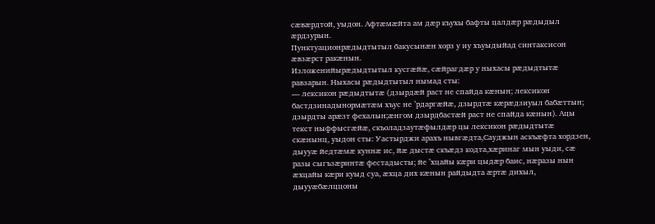сæвæрдтой, уыдон. Афтæмæйта ам дæр къухы бафты цалдæр рæдыдыл æрдзурын.
Пунктуационрæдыдтытыл бакусынæн хорз у иу хъуыдыйад синтаксисон æвзæрст ракæнын.
Изложенийырæдыдтытыл кусгæйæ, сæйрагдæр у ныхасы рæдыдтытæ равзарын. Ныхасы рæдыдтытыл нымад сты:
— лексикон рæдыдтытæ (дзырдæй раст не спайда кæнын; лексикон бастдзинадынормæтæм хъус не ’рдаргæйæ, дзырдтæ кæрæдзиуыл бабæттын; дзырдты арæзт фехалын;æнгом дзырдбастæй раст не спайда кæнын). Ацы текст ныффысгæйæ, скъоладзаутæфылдæр цы лексикон рæдыдтытæ скæнынц, уыдон сты: Уастырджи арахъ нывгæдта,Сауджын аскъæфта хордзен, дыууæ йедтæмæ куннæ ис, йæ дыстæ скъæдз кодта,хæринаг мын уыди, сæ разы сыгъзæринтæ фестадысты; йе ’хцайы кæри цыдæр баис, нæразы нын æхцайы кæри куыд суа, æхца дих кæнын райдыдта æртæ дихыл, дыууæбæлццоны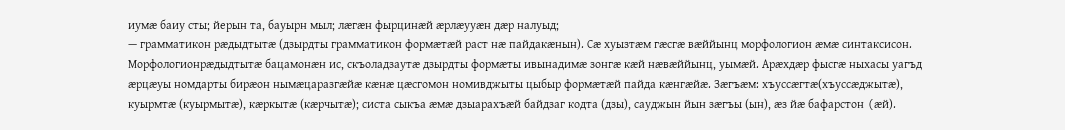иумæ баиу сты; йерын та, бауырн мыл; лæгæн фырцинæй æрлæууæн дæр налуыд;
— грамматикон рæдыдтытæ (дзырдты грамматикон формæтæй раст нæ пайдакæнын). Сæ хуызтæм гæсгæ вæййынц морфологион æмæ синтаксисон. Морфологионрæдыдтытæ бацамонæн ис, скъоладзаутæ дзырдты формæты ивынадимæ зонгæ кæй нæвæййынц, уымæй. Арæхдæр фысгæ ныхасы уагъд æрцæуы номдарты бирæон нымæцаразгæйæ кæнæ цæсгомон номивджыты цыбыр формæтæй пайда кæнгæйæ. Зæгъæм: хъуссæгтæ(хъуссæджытæ), куырмтæ (куырмытæ), кæркытæ (кæрчытæ); систа сыкъа æмæ дзыарахъæй байдзаг кодта (дзы), сауджын йын зæгъы (ын), æз йæ бафарстон (æй).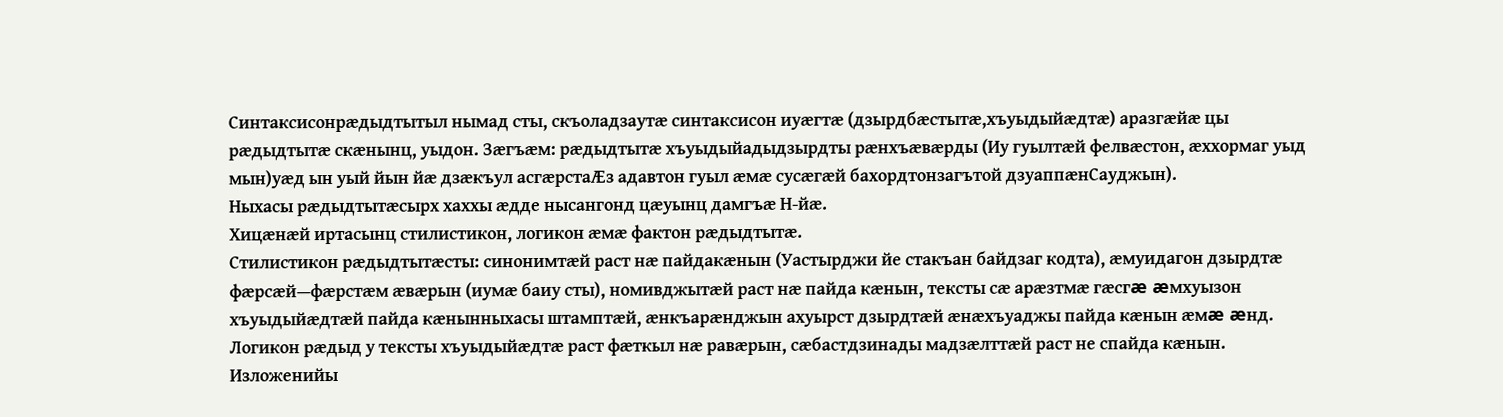Синтаксисонрæдыдтытыл нымад сты, скъоладзаутæ синтаксисон иуæгтæ (дзырдбæстытæ,хъуыдыйæдтæ) аразгæйæ цы рæдыдтытæ скæнынц, уыдон. Зæгъæм: рæдыдтытæ хъуыдыйадыдзырдты рæнхъæвæрды (Иу гуылтæй фелвæстон, æххормаг уыд мын)уæд ын уый йын йæ дзæкъул асгæрстаÆз адавтон гуыл æмæ сусæгæй бахордтонзагътой дзуаппæнСауджын).
Ныхасы рæдыдтытæсырх хаххы æдде нысангонд цæуынц дамгъæ Н-йæ.
Хицæнæй иртасынц стилистикон, логикон æмæ фактон рæдыдтытæ.
Стилистикон рæдыдтытæсты: синонимтæй раст нæ пайдакæнын (Уастырджи йе стакъан байдзаг кодта), æмуидагон дзырдтæ фæрсæй—фæрстæм æвæрын (иумæ баиу сты), номивджытæй раст нæ пайда кæнын, тексты сæ арæзтмæ гæсгæ æмхуызон хъуыдыйæдтæй пайда кæнынныхасы штамптæй, æнкъарæнджын ахуырст дзырдтæй æнæхъуаджы пайда кæнын æмæ æнд.
Логикон рæдыд у тексты хъуыдыйæдтæ раст фæткыл нæ равæрын, сæбастдзинады мадзæлттæй раст не спайда кæнын.
Изложенийы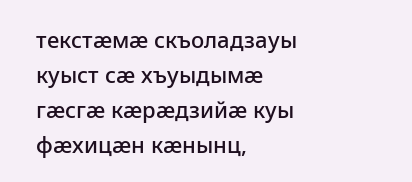текстæмæ скъоладзауы куыст сæ хъуыдымæ гæсгæ кæрæдзийæ куы фæхицæн кæнынц,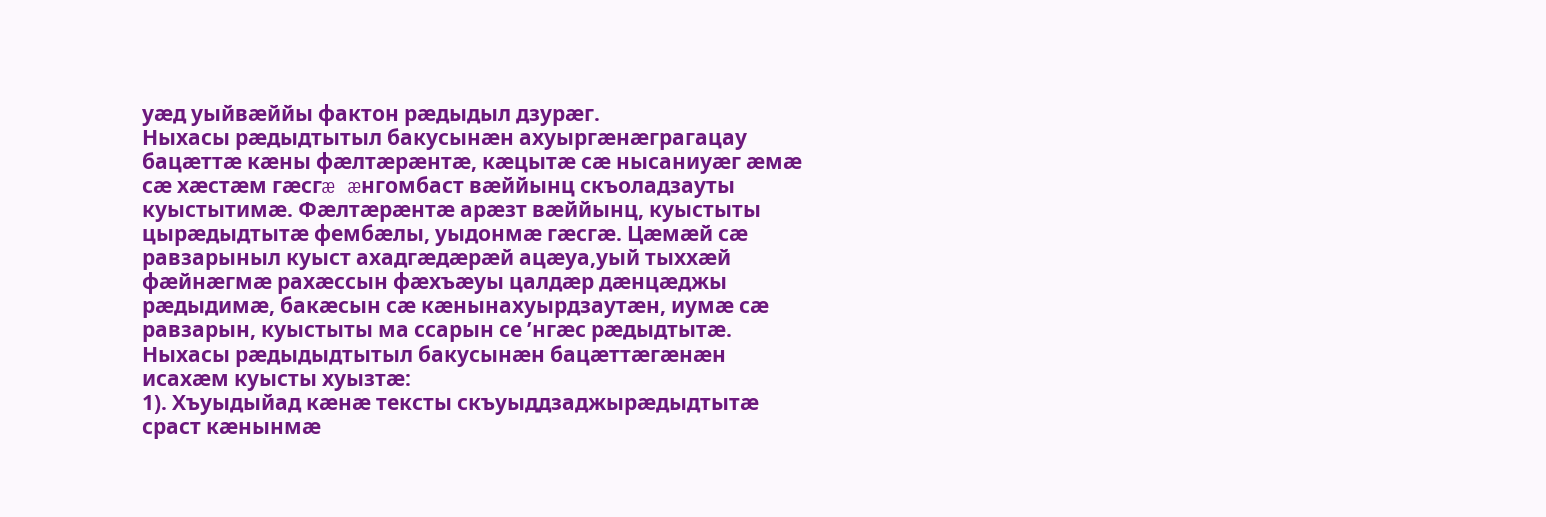уæд уыйвæййы фактон рæдыдыл дзурæг.
Ныхасы рæдыдтытыл бакусынæн ахуыргæнæграгацау бацæттæ кæны фæлтæрæнтæ, кæцытæ сæ нысаниуæг æмæ сæ хæстæм гæсгæ æнгомбаст вæййынц скъоладзауты куыстытимæ. Фæлтæрæнтæ арæзт вæййынц, куыстыты цырæдыдтытæ фембæлы, уыдонмæ гæсгæ. Цæмæй сæ равзарыныл куыст ахадгæдæрæй ацæуа,уый тыххæй фæйнæгмæ рахæссын фæхъæуы цалдæр дæнцæджы рæдыдимæ, бакæсын сæ кæнынахуырдзаутæн, иумæ сæ равзарын, куыстыты ма ссарын се ’нгæс рæдыдтытæ.
Ныхасы рæдыдыдтытыл бакусынæн бацæттæгæнæн исахæм куысты хуызтæ:
1). Хъуыдыйад кæнæ тексты скъуыддзаджырæдыдтытæ сраст кæнынмæ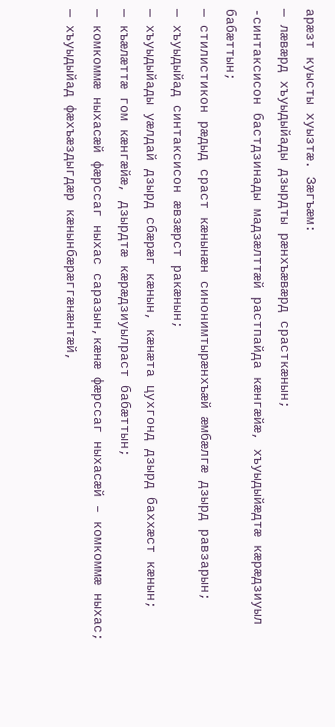арæзт куысты хуызтæ. Зæгъæм:
— лæвæрд хъуыдыйады дзырдты рæнхъæвæрд срасткæнын;
-синтаксисон бастдзинады мадзæлттæй растпайда кæнгæйæ, хъуыдыйæдтæ кæрæдзиуыл бабæттын;
— стилистикон рæдыд сраст кæнынæн синонимтырæнхъæй æмбæлгæ дзырд равзарын;
— хъуыдыйад синтаксисон æвзæрст ракæнын;
— хъуыдыйады уæлдай дзырд сбæрæг кæнын, кæнæта цухгонд дзырд баххæст кæнын;
— къæлæттæ гом кæнгæйæ, дзырдтæ кæрæдзиуылраст бабæттын;
— комкоммæ ныхасæй фæрссаг ныхас саразын,кæнæ фæрссаг ныхасæй – комкоммæ ныхас;
— хъуыдыйад фæхъæздыгдæр кæнынбæрæггæнæнтæй,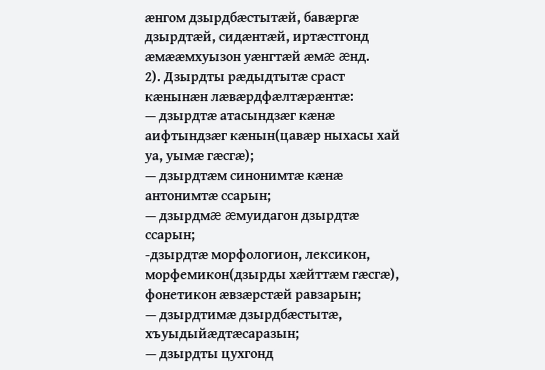æнгом дзырдбæстытæй, бавæргæ дзырдтæй, сидæнтæй, иртæстгонд æмææмхуызон уæнгтæй æмæ æнд.
2). Дзырдты рæдыдтытæ сраст кæнынæн лæвæрдфæлтæрæнтæ:
— дзырдтæ атасындзæг кæнæ аифтындзæг кæнын(цавæр ныхасы хай уа, уымæ гæсгæ);
— дзырдтæм синонимтæ кæнæ антонимтæ ссарын;
— дзырдмæ æмуидагон дзырдтæ ссарын;
-дзырдтæ морфологион, лексикон, морфемикон(дзырды хæйттæм гæсгæ), фонетикон æвзæрстæй равзарын;
— дзырдтимæ дзырдбæстытæ, хъуыдыйæдтæсаразын;
— дзырдты цухгонд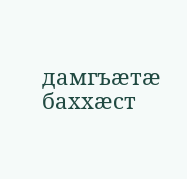дамгъæтæ баххæст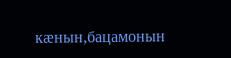кæнын,бацамонын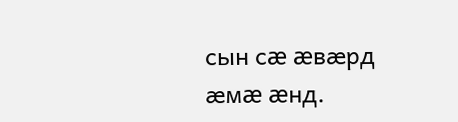сын сæ æвæрд æмæ æнд.